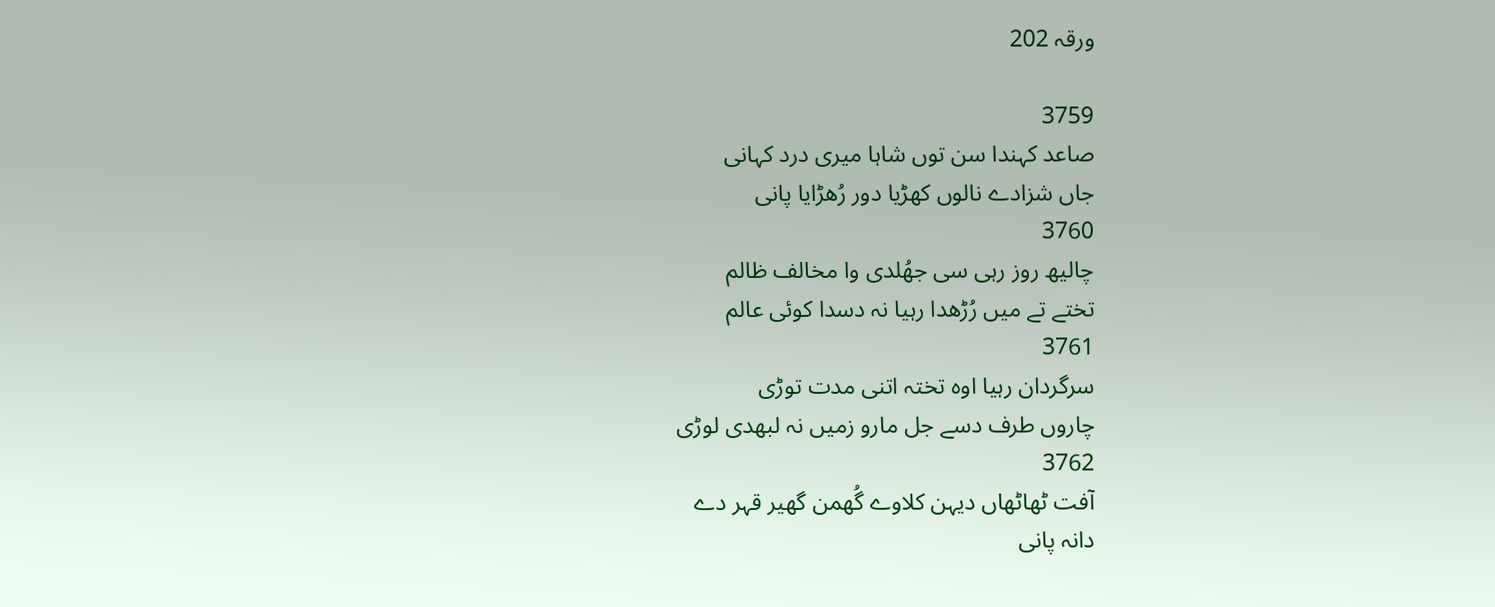ورقہ 202

3759
صاعد کہندا سن توں شاہا میری درد کہانی
جاں شزادے نالوں کھڑیا دور رُھڑایا پانی
3760
چالیھ روز رہی سی جھُلدی وا مخالف ظالم
تختے تے میں رُڑھدا رہیا نہ دسدا کوئی عالم
3761
سرگردان رہیا اوہ تختہ اتنی مدت توڑی
چاروں طرف دسے جل مارو زمیں نہ لبھدی لوڑی
3762
آفت ٹھاٹھاں دیہن کلاوے گُھمن گھیر قہر دے
دانہ پانی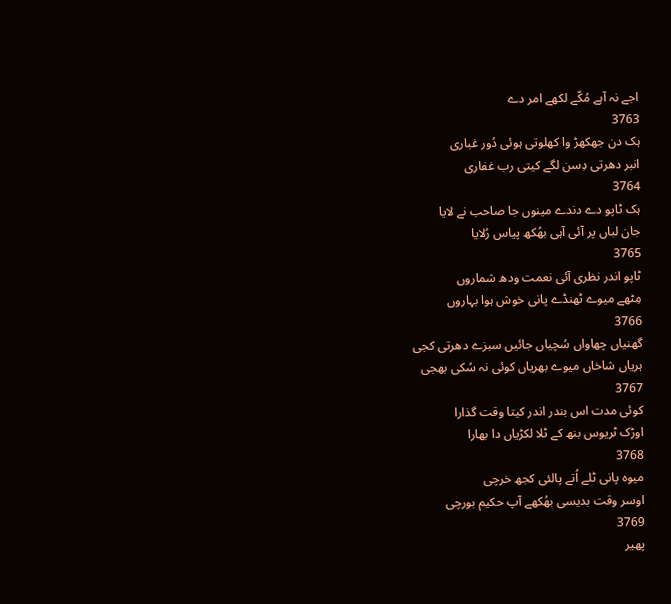اجے نہ آہے مُکّے لکھے امر دے
3763
ہک دن جھکھڑ وا کھلوتی ہوئی دُور غباری
انبر دھرتی دِسن لگے کیتی رب غفاری
3764
ہک ٹاپو دے دندے مینوں جا صاحب نے لایا
جان لباں پر آئی آہی بھُکھ پیاس رُلایا
3765
ٹاپو اندر نظری آئی نعمت ودھ شماروں
مِٹھے میوے ٹھنڈے پانی خوش ہوا بہاروں
3766
گھنیاں چھاواں سُچیاں جائیں سبزے دھرتی کجی
ہریاں شاخاں میوے بھریاں کوئی نہ سُکی بھجی
3767
کوئی مدت اس بندر اندر کیتا وقت گذارا
اوڑک ٹریوس بنھ کے ٹلا لکڑیاں دا بھارا
3768
میوہ پانی ٹلے اُتے پالئی کجھ خرچی
اوسر وقت بدیسی بھُکھے آپ حکیم بورچی
3769
پھیر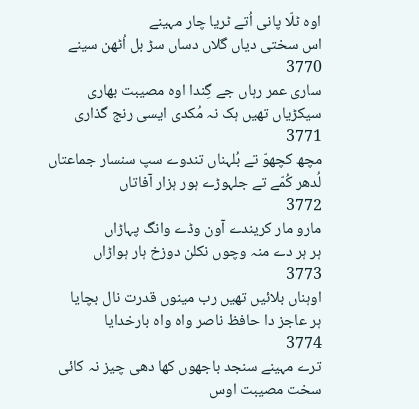اوہ ٹلّا پانی اُتے ٹریا چار مہینے
اس سختی دیاں گلاں دساں سڑ بل اُٹھن سینے
3770
ساری عمر رہاں جے گِندا اوہ مصیبت بھاری
سیکڑیاں تھیں ہک نہ مُکدی ایسی رنج گذاری
3771
مچھ کچھوّ تے بُلہناں تندوے سپ سنسار جماعتاں
لُدھر کُمّے تے جلہوڑے ہور ہزار آفاتاں
3772
مارو مار کریندے آون وڈے وانگ پہاڑاں
ہر ہر دے منہ وچوں نکلن دوزخ ہار ہواڑاں
3773
اوہناں بلائیں تھیں رب مینوں قدرت نال بچایا
ہر عاجز دا حافظ ناصر واہ واہ بارخدایا
3774
ترے مہینے سنجد باجھوں کھا دھی چیز نہ کائی
سخت مصیبت اوس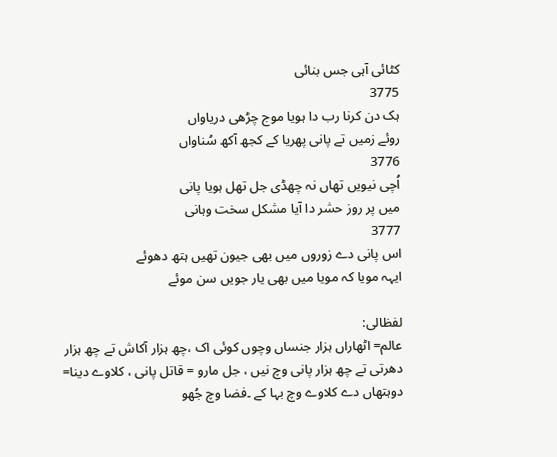کٹائی آہی جس بنائی
3775
ہک دن کرنا رب دا ہویا موج چڑھی دریاواں
روئے زمیں تے پانی پھریا کے کجھ آکھ سُناواں
3776
اُچی نیویں تھاں نہ چھڈی جل تھل ہویا پانی
میں پر روز حشر دا آیا مشکل سخت وہانی
3777
اس پانی دے زوروں میں بھی جیون تھیں ہتھ دھوئے
ایہہ مویا کہ مویا میں بھی یار جویں سن موئے

لفظالی:
عالم= اٹھاراں ہزار جنساں وچوں کوئی اک ،چھ ہزار آکاش تے چھ ہزار دھرتی تے چھ ہزار پانی وچ نیں ، جل مارو = قاتل پانی ، کلاوے دینا= دوہتھاں دے کلاوے وچ بہا کے ۔فضا وچ جُھو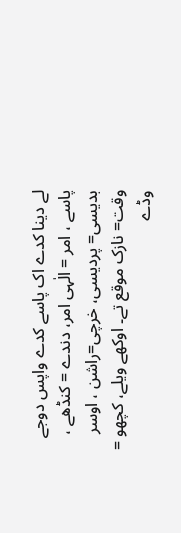لے دینا کدے اک پاسے کدے واپس دوجے پاسے ، امر = الٰہی امر، دندے = کنڈھے ، بدیسی= پردیسی، خرچی=راشن ، اوسر وقت= نازک موقع تے۔ اوکھے ویلے، کچھو = وڈے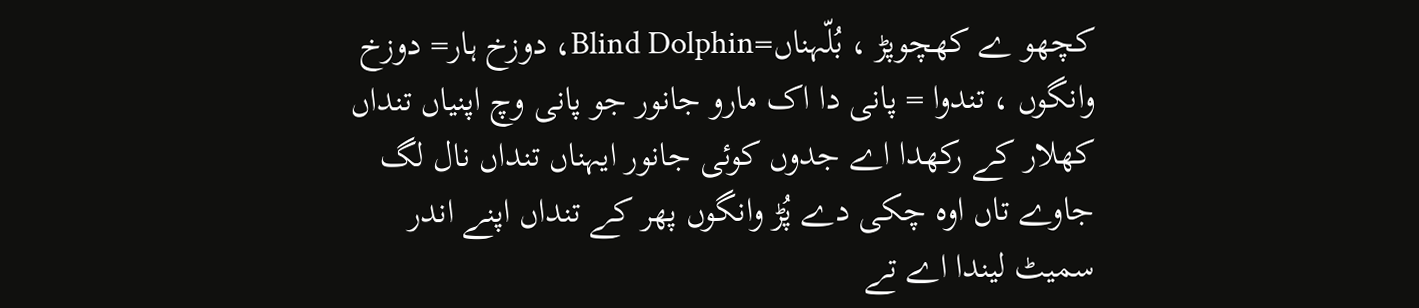کچھو ے کھچوپڑ ، بُلّہناں=Blind Dolphin، دوزخ ہار= دوزخ وانگوں ، تندوا = پانی دا اک مارو جانور جو پانی وچ اپنیاں تنداں کھلار کے رکھدا اے جدوں کوئی جانور ایہناں تنداں نال لگ جاوے تاں اوہ چکی دے پُڑ وانگوں پھر کے تنداں اپنے اندر سمیٹ لیندا اے تے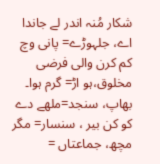شکار مُنہ اندر لے جاندا اے، جلہوڑے= پانی وچ کم کرن والی فرضی مخلوق،ہو اڑ= گرم ہوا۔ بھاپ، سنجد=ملھے دے کو کن بیر ، سنسار= مگر مچھ، جماعتاں =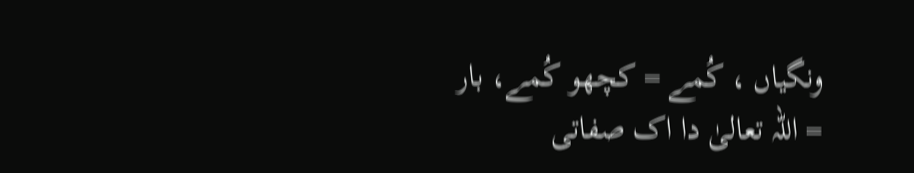ونگیاں ، کُمے = کچھو کُمے، بار = اللہ تعالیٰ دا اک صفاتی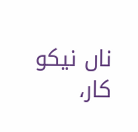ناں نیکو کار،